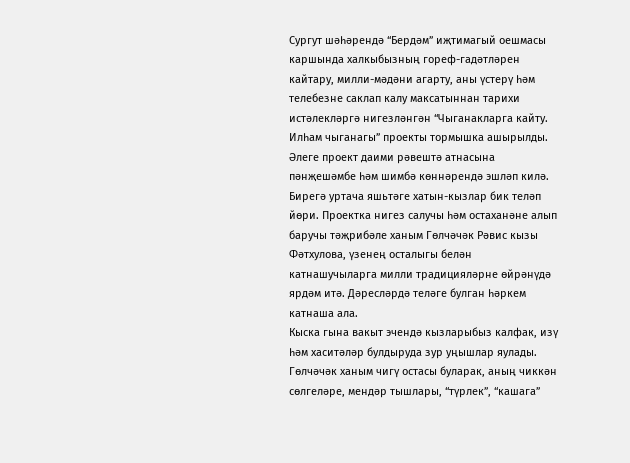Сургут шәһәрендә “Бердәм” иҗтимагый оешмасы каршында халкыбызның гореф-гадәтләрен кайтару, милли-мәдәни агарту, аны үстерү һәм телебезне саклап калу максатыннан тарихи истәлекләргә нигезләнгән “Чыганакларга кайту. Илһам чыганагы” проекты тормышка ашырылды.
Әлеге проект даими рәвештә атнасына пәнҗешәмбе һәм шимбә көннәрендә эшләп килә. Бирегә уртача яшьтәге хатын-кызлар бик теләп йөри. Проектка нигез салучы һәм остаханәне алып баручы тәҗрибәле ханым Гөлчәчәк Рәвис кызы Фәтхулова, үзенең осталыгы белән катнашучыларга милли традицияләрне өйрәнүдә ярдәм итә. Дәресләрдә теләге булган һәркем катнаша ала.
Кыска гына вакыт эчендә кызларыбыз калфак, изү һәм хаситәләр булдыруда зур уңышлар яулады. Гөлчәчәк ханым чигү остасы буларак, аның чиккән сөлгеләре, мендәр тышлары, “түрлек”, “кашага”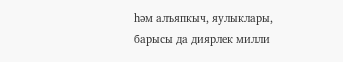һәм алъяпкыч, яулыклары, барысы да диярлек милли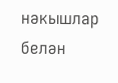нәкышлар белән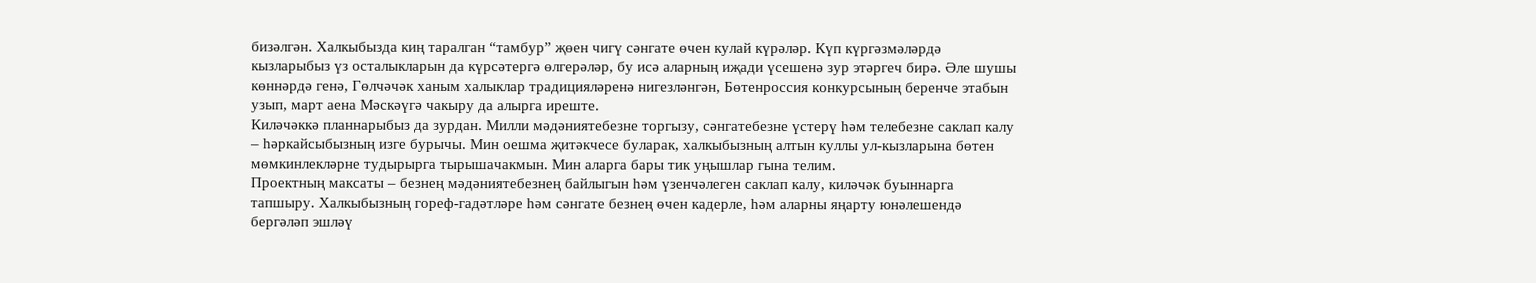бизәлгән. Халкыбызда киң таралган “тамбур” җөен чигү сәнгате өчен кулай күрәләр. Күп күргәзмәләрдә кызларыбыз үз осталыкларын да күрсәтергә өлгерәләр, бу исә аларның иҗади үсешенә зур этәргеч бирә. Әле шушы көннәрдә генә, Гөлчәчәк ханым халыклар традицияләренә нигезләнгән, Бөтенроссия конкурсының беренче этабын узып, март аена Мәскәүгә чакыру да алырга иреште.
Киләчәккә планнарыбыз да зурдан. Милли мәдәниятебезне торгызу, сәнгатебезне үстерү һәм телебезне саклап калу – һәркайсыбызның изге бурычы. Мин оешма җитәкчесе буларак, халкыбызның алтын куллы ул-кызларына бөтен мөмкинлекләрне тудырырга тырышачакмын. Мин аларга бары тик уңышлар гына телим.
Проектның максаты – безнең мәдәниятебезнең байлыгын һәм үзенчәлеген саклап калу, киләчәк буыннарга тапшыру. Халкыбызның гореф-гадәтләре һәм сәнгате безнең өчен кадерле, һәм аларны яңарту юнәлешендә бергәләп эшләү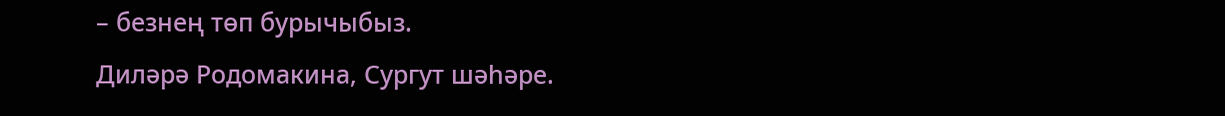– безнең төп бурычыбыз.
Диләрә Родомакина, Сургут шәһәре.